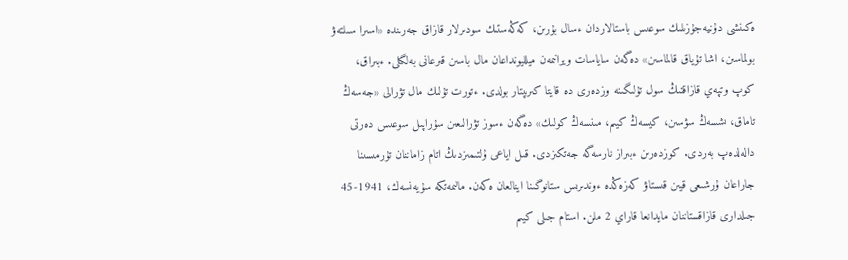ەكىنشى دۇنيەجۇزىلىك سوعىس باستالاردان ءسال بۇرىن، كەڭەستىك سودىرلار قازاق جەرىندە «اسىرا سىلتەۋ بولماسىن، اشا تۇياق قالماسىن» دەگەن ساياسات ويرانىمەن ميلليونداعان مال باسىن قىرعانى بەلگىلى. ءبىراق، كوپ وتپەي قازاقتىڭ سول تۇلىگىنە وزدەرى دە قايتا كىرىپتار بولدى. ءتورت تۇلىك مال تۋرالى «جەسەڭ تاماق، ىشسەڭ سۋسىن، كيسەڭ كيىم، مىنسەڭ كولىك» دەگەن ءسوز تۋرالىعىن سۇراپىل سوعىس دەرتى دالەلدەپ بەردى. كوزدەرىن ءبىراز نارسەگە جەتكىزدى. قىل اياعى ۇلتىمىزدىڭ اتام زاماننان تۇرمىسىنا جاراعان ۇرشىعى قيىن قىستاۋ كەزەڭدە ءوندىرىس ستانوگىنا اينالعان ەكەن. مالىمەتكە سۇيەنسەك، 1941-45 جىلدارى قازاقستاننان مايدانعا قاراي 2 ملن. استام جىلى كيىم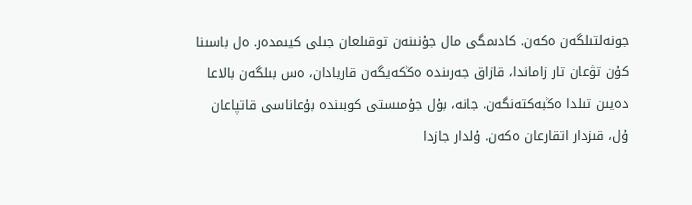جونەلتىلگەن ەكەن. كادىمگى مال جۇنىنەن توقىلعان جىلى كيىمدەر. ەل باسىنا كۇن تۋعان تار زاماندا، قازاق جەرىندە ەڭكەيگەن قاريادان، ەس بىلگەن بالاعا دەيىن تىلدا ەڭبەكتەنگەن. جانە، بۇل جۇمىستى كوبىندە بۇعاناسى قاتپاعان ۇل، قىزدار اتقارعان ەكەن. ۇلدار جازدا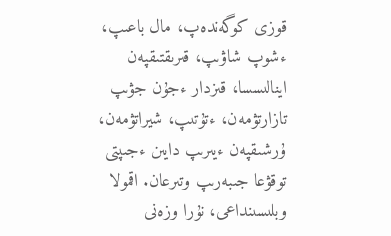قوزى كوگەندەپ، مال باعىپ، ءشوپ شاۋىپ، قىرىقتىقپەن اينالىسسا، قىزدار ءجۇن جۋىپ تازارتۋمەن، ءتۇتىپ، شيراتۋمەن، ۇرشىقپەن ءيىرىپ دايىن ءجىپتى توقۋعا جىبەرىپ وتىرعان. اقمولا وبلىسىنداعى، نۇرا وزەنى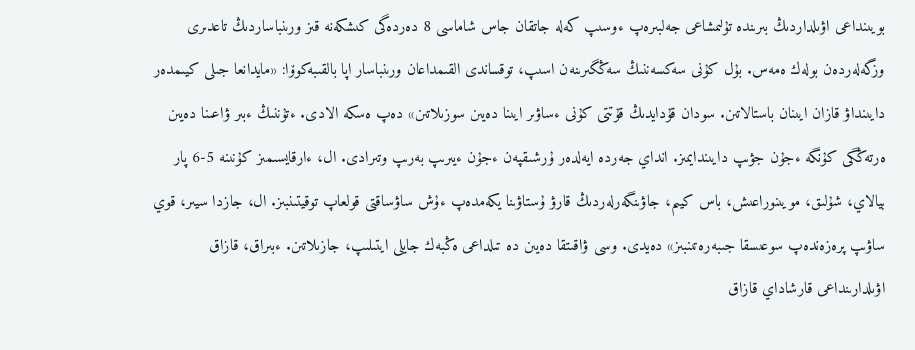بويىنداعى اۋىلداردىڭ بىرىندە تۇلىمشاعى جەلبىرەپ ءوسىپ كەلە جاتقان جاس شاماسى 8 دەردەگى كىشكەنە قىز ورىنباساردىڭ تاعدىرى وزگەلەردەن بولەك ەمەس. بۇل كۇنى سەكسەننىڭ سەڭگىرىنەن اسىپ، توقساندى القىمداعان ورىنباسار اپا بالقىبەكوۆا: «مايدانعا جىلى كيىمدەر دايىنداۋ قازان ايىنان باستالاتىن. سودان قۇدايدىڭ قۇتتى كۇنى ءساۋىر ايىنا دەيىن سوزىلاتىن» دەپ ەسكە الادى. ءتۇننىڭ ءبىر ۋاعىنا دەيىن ەرتەڭگى كۇنگە ءجۇن جۋىپ دايىندايمىز. انداي جەردە ايەلدەر ۇرشىقپەن ءجۇن ءيىرىپ بەرىپ وتىرادى. ال، ءارقايسىمىز كۇنىنە 5-6 پار بيالاي، شۇلىق، مويىنوراعىش، باس كيىم، جاۋىنگەرلەردىڭ قارۋ ۇستاۋىنا يكەمدەپ ءۇش ساۋساقتى قولعاپ توقيتىنبىز. ال، جازدا سيىر، قوي ساۋىپ پرەزەندەپ سوعىسقا جىبەرەتىنبىز» دەيدى. وسى ۋاقىتقا دەيىن دە تىلداعى ەڭبەك جايلى ايتىلىپ، جازىلاتىن. ءبىراق، قازاق اۋىلدارىنداعى قارشاداي قازاق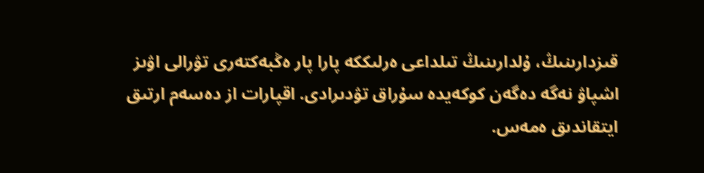قىزدارىنىڭ، ۇلدارىنىڭ تىلداعى ەرلىككە پارا پار ەڭبەكتەرى تۋرالى اۋىز اشپاۋ نەگە دەگەن كوكەيدە سۇراق تۋدىرادى. اقپارات از دەسەم ارتىق ايتقاندىق ەمەس.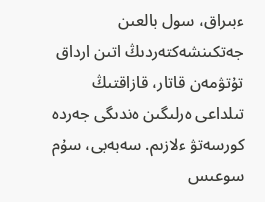ءبىراق، سول بالعىن جەتكىنشەكتەردىڭ اتىن ارداق تۇتۋمەن قاتار، قازاقتىڭ تىلداعى ەرلىگىن ەندىگى جەردە كورسەتۋ ءلازىم. سەبەبى، سۇم سوعىس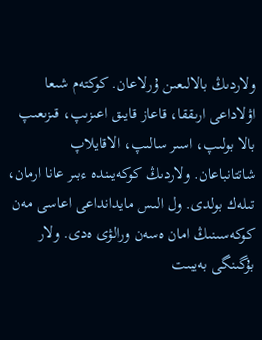ولاردىڭ بالالىعىن ۇرلاعان. كوكتەم شىعا اۋلاداعى ارىققا، قاعاز قايىق اعىزىپ، قىزىعىپ بالا بولىپ، اسىر سالىپ، الاقايلاپ شاتتانباعان. ولاردىڭ كوكەيىندە ءبىر عانا ارمان، تىلەك بولدى. ول الىس مايدانداعى اعاسى مەن كوكەسىنىڭ امان ەسەن ورالۋى ەدى. ولار بۇگىنگى بەيبىت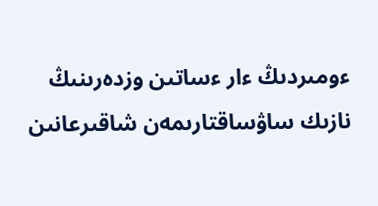ءومىردىڭ ءار ءساتىن وزدەرىنىڭ نازىك ساۋساقتارىمەن شاقىرعانىن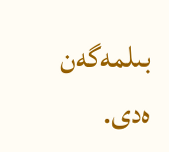بىلمەگەن ەدى.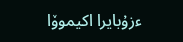ءزۇبايرا اكيموۆا